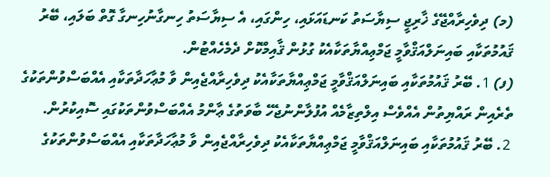(މ) ދިވެހިރާއްޖޭގެ ޚާރިޖީ ސިޔާސަތު ކަނޑައަޅައި، ހިންގައި، އެ ސިޔާސަތު ހިނގާނުހިނގާ ގޮތް ބަލައި، ބޭރު ޤައުމުތަކާއި ބައިނަލްއަޤްވާމީ ޖަމްޢިއްޔާތަކާއެކު ގުޅުން ޤާއިމްކޮށް ދެމެހެއްޓުން.
(ފ) 1. ބޭރު ޤައުމުތަކާއި ބައިނަލްއަޤްވާމީ ޖަމްޢިއްޔާތަކާއެކު ދިވެހިރާއްޖެއިން ވާ މުޢާހަދާތަކާއި އެއްބަސްވުންތަކުގެ ތެރެއިން ރައްޔިތުން އެއްވެސް އިލްތިޒާމެއް އުފުލާންނުޖެހޭ ބާވަތުގެ ޢާންމު އެއްބަސްވުންތަކުގައި ސޮއިކުރުން.
 2. ބޭރު ޤައުމުތަކާއި ބައިނަލްއަޤްވާމީ ޖަމްޢިއްޔާތަކާއެކު ދިވެހިރާއްޖެއިން ވާ މުޢާހަދާތަކާއި އެއްބަސްވުންތަކުގެ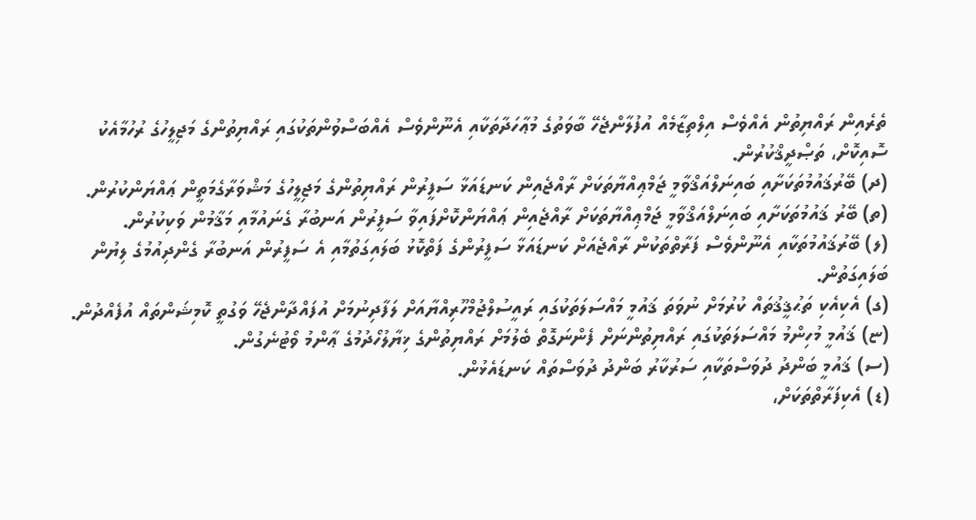ތެރެއިން ރައްޔިތުން އެއްވެސް އިލްތިޒާމެއް އުފުލާންޖެހޭ ބާވަތުގެ މުޢާހަދާތަކާއި އެނޫންވެސް އެއްބަސްވުންތަކުގައި ރައްޔިތުންގެ މަޖިލީހުގެ ރުހުމާއެކު ސޮއިކޮށް، ތަޞްދީޤްކުރުން.
(ދ) ބޭރުޤައުމުތަކަށާއި ބައިނަލްއަޤްވާމީ ޖަމްޢިއްޔާތަކަށް ރާއްޖެއިން ކަނޑައަޅާ ސަފީރުން ރައްޔިތުންގެ މަޖިލީހުގެ މަޝްވަރާގެމަތީން ޢައްޔަންކުރުން.
(ތ) ބޭރު ޤައުމުތަކަށާއި ބައިނަލްއަޤްވާމީ ޖަމްޢިއްޔާތަކަށް ރާއްޖެއިން ޢައްޔަންކޮށްފައިވާ ސަފީރުން އަނބުރާ ގެނައުމާއި މަޤާމުން ވަކިކުރުން.
(ލ) ބޭރުޤައުމުތަކާއި އެނޫންވެސް ފަރާތްތަކުން ރާއްޖެއަށް ކަނޑައަޅާ ސަފީރުންގެ ފަތްކޮޅު ބަލައިގަތުމާއި އެ ސަފީރުން އަނބުރާ ގެންދިއުމުގެ ލިޔުން ބަލައިގަތުން.
(ގ) އެކިއެކި ތަޙުޤީޤުތައް ކުރުމަށް ނުވަތަ ޤައުމީ މައްސަލަތަކުގައި ރައީސުލްޖުމްހޫރިއްޔާއަށް ލަފާދިނުމަށް އުފައްދާންޖެހޭ ވަގުތީ ކޮމިޝަންތައް އުފެއްދުން.
(ޏ) ޤައުމީ މުހިންމު މައްސަލަތަކުގައި ރައްޔިތުންނަށް ފެންނަގޮތް ބެލުމަށް ރައްޔިތުންގެ ޚިޔާލުހޯދުމުގެ ޢާންމު ވޯޓުނެގުން.
(ސ) ޤައުމީ ބަންދު ދުވަސްތަކާއި ސަރުކާރު ބަންދު ދުވަސްތައް ކަނޑައެޅުން.
(ޑ) އެކިފަރާތްތަކަށް،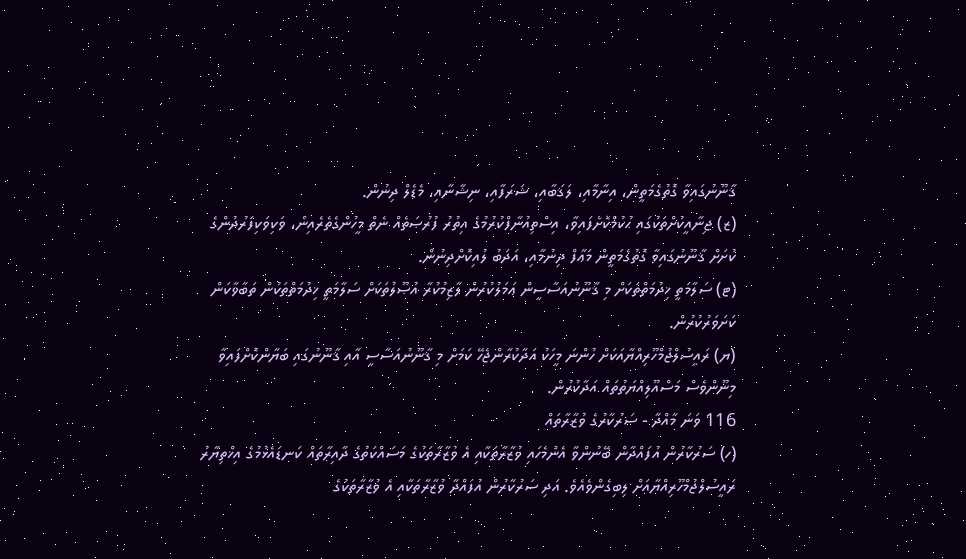ޤާނޫނުގައިވާ ގޮތުގެމަތީން، އިނާމާއި، ލަޤަބާއި، ޝަރަފާއި، ނިޝާނާއި، މެޑެލް ދިނުން.
(ޒ) ޖިނާއީކުށްތަކުގައި ޙުކުމްކޮށްފައިވާ، އިސްތިއުނާފްކުރުމުގެ އިތުރު ފުރުޞަތެއް ނެތް މީހުންގެތެރެއިން، ވަކިވަކިފަރުދުންގެ ކުށަށް ޤާނޫނުގައިވާ ގޮތުގެމަތީން މަޢާފް ދިނުމާއި، އަދަބު ލުއިކޮށްދިނުން.
(ޓ) ސަލާމަތީ ޚިދުމަތްތަކަށް މި ޤާނޫނުއަސާސީން ޢަމަލުކުރުން ލާޒިމުކުރާ އުޞޫލުތަކަށް ސަލާމަތީ ޚިދުމަތްތަކުން ތަބާވާކަން ކަށަވަރުކުރުން.
(ޔ) ރައީސުލްޖުމްހޫރިއްޔާއަކަށް ހުންނަ މީހަކު އަދާކުރާންޖެހޭ ކަމަށް މި ޤާނޫނުއަސާސީ އާއި ޤާނޫނުގައި ބަޔާންކޮށްފައިވާ މިނޫންވެސް މަސްއޫލިއްޔަތުތައް އަދާކުރުން.
116 ވަނަ މާއްދާ - ސަރުކާރުގެ ވުޒާރާތައް
(ހ) ސަރުކާރުން އުފައްދާން ބޭނުންވާ އެންމެހައި ވުޒާރާތަކާއި އެ ވުޒާރާތަކުގެ މަސައްކަތުގެ ދާއިރާތައް ކަނޑައެޅުމުގެ އިޚްތިޔާރު ރައީސުލްޖުމްހޫރިއްޔާއަށް ލިބިގެންވެއެވެ. އަދި ސަރުކާރުން އުފައްދާ ވުޒާރާތަކާއި އެ ވުޒާރާތަކުގެ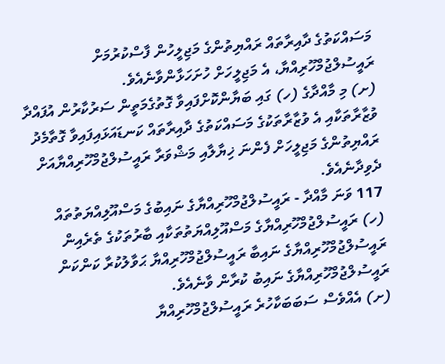މަސައްކަތުގެ ދާއިރާތައް ރައްޔިތުންގެ މަޖިލީހުން ފާސްކުރުމަށް ރައީސުލްޖުމްހޫރިއްޔާ، އެ މަޖިލީހަށް ހުށަހަޅާންވާނެއެވެ.
(ށ) މި މާއްދާގެ (ހ) ގައި ބަޔާންކޮށްފައިވާ ގޮތުގެމަތީން ސަރުކާރުން އުފައްދާ ވުޒާރާތަކާއި އެ ވުޒާރާތަކުގެ މަސައްކަތުގެ ދާއިރާތައް ކަނޑައަޅައިފައިވާ ގޮތާމެދު ރައްޔިތުންގެ މަޖިލީހަށް ފެންނަ ޚިޔާލާއި މަޝްވަރާ ރައީސުލްޖުމްހޫރިއްޔާއަށް ދެވިދާނެއެވެ.
117 ވަނަ މާއްދާ - ރައީސުލްޖުމްހޫރިއްޔާގެ ނައިބުގެ މަސްއޫލިއްޔަތުތައް
(ހ) ރައީސުލްޖުމްހޫރިއްޔާގެ މަސްއޫލިއްޔަތުތަކާއި ބާރުތަކުގެ ތެރެއިން ރައީސުލްޖުމްހޫރިއްޔާގެ ނައިބާ ރައީސުލްޖުމްހޫރިއްޔާ ޙަވާލުކުރާ ކަންކަން ރައީސުލްޖުމްހޫރިއްޔާގެ ނައިބު ކުރާން ވާނެއެވެ.
(ށ) އެއްވެސް ސަބަބަކާހުރެ ރައީސުލްޖުމްހޫރިއްޔާ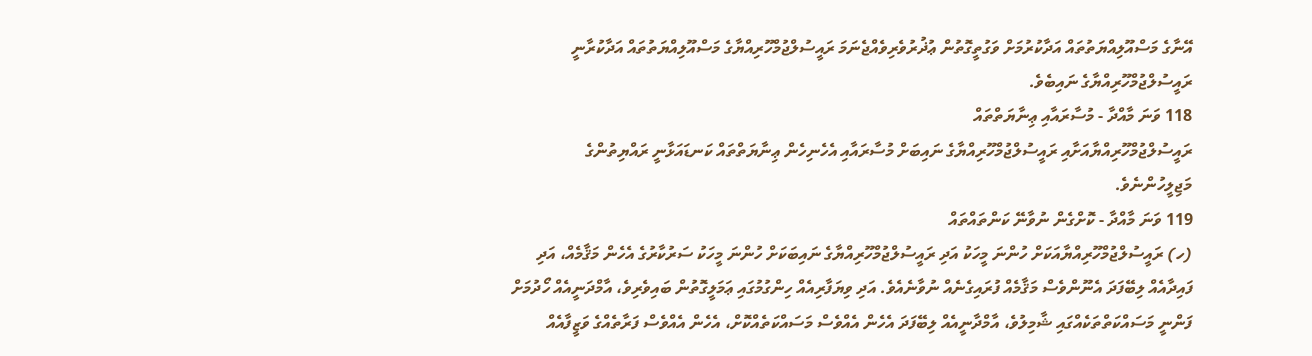އޭނާގެ މަސްއޫލިއްޔަތުތައް އަދާކުރުމަށް ވަގުތީގޮތުން ޢުޛުރުވެރިވެއްޖެނަމަ ރައީސުލްޖުމްހޫރިއްޔާގެ މަސްއޫލިއްޔަތުތައް އަދާކުރާނީ ރައީސުލްޖުމްހޫރިއްޔާގެ ނައިބެވެ.
118 ވަނަ މާއްދާ - މުސާރައާއި ޢިނާޔަތްތައް
ރައީސުލްޖުމްހޫރިއްޔާއަށާއި ރައީސުލްޖުމްހޫރިއްޔާގެ ނައިބަށް މުސާރައާއި އެހެނިހެން ޢިނާޔަތްތައް ކަނޑައަޅާނީ ރައްޔިތުންގެ މަޖިލީހުންނެވެ.
119 ވަނަ މާއްދާ - ކޮށްގެން ނުވާނޭ ކަންތައްތައް
(ހ) ރައީސުލްޖުމްހޫރިއްޔާއަކަށް ހުންނަ މީހަކު އަދި ރައީސުލްޖުމްހޫރިއްޔާގެ ނައިބަކަށް ހުންނަ މީހަކު ސަރުކާރުގެ އެހެން މަޤާމެއް، އަދި ފައިދާއެއް ލިބޭފަދަ އެނޫންވެސް މަޤާމެއް ފުރައިގެނެއް ނުވާނެއެވެ. އަދި ވިޔަފާރިއެއް ހިންގުމުގައި ޢަމަލީގޮތުން ބައިވެރިވެ، އާމްދަނީއެއް ހޯދުމަށް ފަންނީ މަސައްކަތްތަކެއްގައި ޝާމިލުވެ، އާމްދާނީއެއް ލިބޭފަދަ އެހެން އެއްވެސް މަސައްކަތެއްކޮށް، އެހެން އެއްވެސް ފަރާތެއްގެ ވަޒީފާއެއް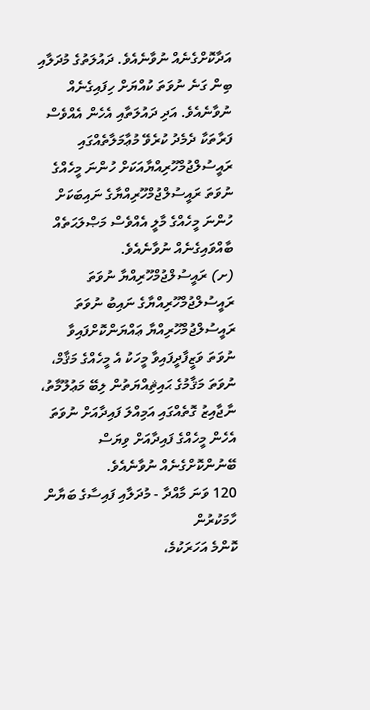އަދާކޮށްގެނެއް ނުވާނެއެވެ. ދައުލަތުގެ މުދަލާއި ބިން ގަނެ ނުވަތަ ކުއްޔަށް ހިފައިގެނެއް ނުވާނެއެވެ. އަދި ދައުލަތާއި އެހެން އެއްވެސް ފަރާތަކާ ދެމެދު ކުރެވޭ މުޢާމަލާތެއްގައި ރައީސުލްޖުމްހޫރިއްޔާއަކަށް ހުންނަ މީހެއްގެ ނުވަތަ ރައީސުލްޖުމްހޫރިއްޔާގެ ނައިބަކަށް ހުންނަ މީހެއްގެ މާލީ އެއްވެސް މަޞްލަޙަތެއް ބާއްވައިގެނެއް ނުވާނެއެވެ.
(ށ) ރައީސުލްޖުމްހޫރިއްޔާ ނުވަތަ ރައީސުލްޖުމްހޫރިއްޔާގެ ނައިބު ނުވަތަ ރައީސުލްޖުމްހޫރިއްޔާ ޢައްޔަންކޮށްފައިވާ ނުވަތަ ވަޒީފާދީފައިވާ މީހަކު އެ މީހެއްގެ މަޤާމް، ނުވަތަ މަޤާމުގެ ޙައިޘިއްޔަތުން ލިބޭ މަޢުލޫމާތު، ނާޖާއިޒު ގޮތެއްގައި އަމިއްލަ ފައިދާއަށް ނުވަތަ އެހެން މީހެއްގެ ފައިދާއަށް ވިޔަސް ބޭނުންކޮށްގެނެއް ނުވާނެއެވެ.
120 ވަނަ މާއްދާ - މުދަލާއި ފައިސާގެ ބަޔާން ހާމަކުރުން
ކޮންމެ އަހަރަކުމެ،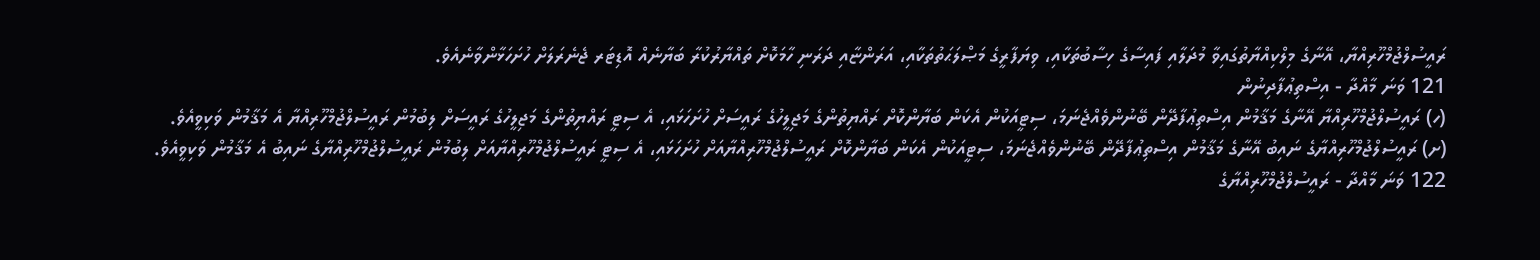ރައީސުލްޖުމްހޫރިއްޔާ، އޭނާގެ މިލްކިއްޔާތުގައިވާ މުދަލާއި ފައިސާގެ ހިސާބުތަކާއި، ވިޔަފާރީގެ މަޞްލަޙަތުތަކާއި، އަރަންޏާއި ދަރަނި ހާމަކޮށް ތައްޔާރުކުރާ ބަޔާނެއް އޮޑިޓަރ ޖެނެރަލަށް ހުށަހަޅާންވާނެއެވެ.
121 ވަނަ މާއްދާ - އިސްތިޢުފާދިނުން
(ހ) ރައީސުލްޖުމްހޫރިއްޔާ އޭނާގެ މަޤާމުން އިސްތިޢުފާދޭން ބޭނުންވެއްޖެނަމަ، ސިޓީއަކުން އެކަން ބަޔާންކޮށް ރައްޔިތުންގެ މަޖިލީހުގެ ރައީސަށް ހުށަހަޅައި، އެ ސިޓީ ރައްޔިތުންގެ މަޖިލީހުގެ ރައީސަށް ލިބުމުން ރައީސުލްޖުމްހޫރިއްޔާ އެ މަޤާމުން ވަކިވީއެވެ.
(ށ) ރައީސުލްޖުމްހޫރިއްޔާގެ ނައިބު އޭނާގެ މަޤާމުން އިސްތިޢުފާދޭން ބޭނުންވެއްޖެނަމަ، ސިޓީއަކުން އެކަން ބަޔާންކޮށް ރައީސުލްޖުމްހޫރިއްޔާއަށް ހުށަހަޅައި، އެ ސިޓީ ރައީސުލްޖުމްހޫރިއްޔާއަށް ލިބުމުން ރައީސުލްޖުމްހޫރިއްޔާގެ ނައިބު އެ މަޤާމުން ވަކިވީއެވެ.
122 ވަނަ މާއްދާ - ރައީސުލްޖުމްހޫރިއްޔާގެ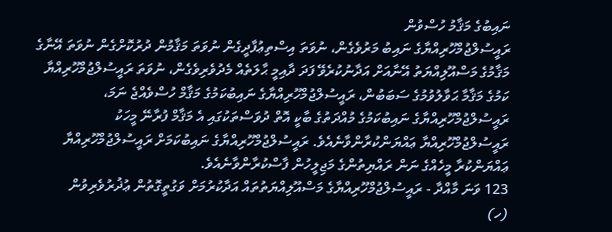ނައިބުގެ މަޤާމު ހުސްވުން
ރައީސުލްޖުމްހޫރިއްޔާގެ ނައިބު މަރުވެގެން، ނުވަތަ އިސްތިޢުފާދީގެން ނުވަތަ މަޤާމުން ދުރުކޮށްގެން ނުވަތަ އޭނާގެ މަޤާމުގެ މަސްއޫލިއްޔަތު އޭނާއަށް އަދާނުކުރެވޭ ފަދަ ދާއިމީ ޙާލަތެއް މެދުވެރިވެގެން، ނުވަތަ ރައީސުލްޖުމްހޫރިއްޔާ ކަމުގެ މަޤާމާ ޙަވާލުވުމުގެ ސަބަބުން، ރައީސުލްޖުމްހޫރިއްޔާގެ ނައިބުކަމުގެ މަޤާމް ހުސްވެއްޖެ ނަމަ، ރައީސުލްޖުމްހޫރިއްޔާގެ ނައިބުކަމުގެ މުއްދަތުގެ ބާކީ އޮތް ދުވަސްތަކުގައި އެ މަޤާމް ފުރާނޭ މީހަކު ރައީސުލްޖުމްހޫރިއްޔާ ޢައްޔަންކުރާންވާނެއެވެ. ރައީސުލްޖުމްހޫރިއްޔާގެ ނައިބުކަމަށް ރައީސުލްޖުމްހޫރިއްޔާ ޢައްޔަންކުރާ މީހެއްގެ ނަން ރައްޔިތުންގެ މަޖިލީހުން ފާސްކުރާންވާނެއެވެ.
123 ވަނަ މާއްދާ - ރައީސުލްޖުމްހޫރިއްޔާގެ މަސްއޫލިއްޔަތުތައް އަދާކުރުމަށް ވަގުތީގޮތުން ޢުޛުރުވެރިވުން
(ހ)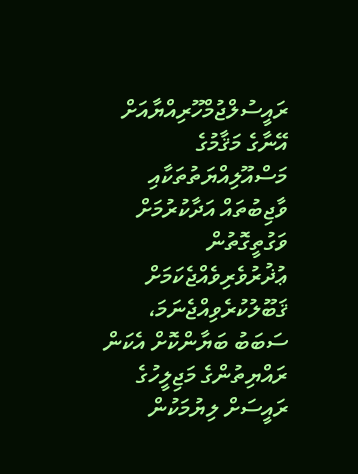ރައީސުލްޖުމްހޫރިއްޔާއަށް އޭނާގެ މަޤާމުގެ މަސްއޫލިއްޔަތުތަކާއި ވާޖިބުތައް އަދާކުރުމަށް ވަގުތީގޮތުން ޢުޛުރުވެރިވެއްޖެކަމަށް ޤަބޫލުކުރެވިއްޖެނަމަ، ސަބަބު ބަޔާންކޮށް އެކަން ރައްޔިތުންގެ މަޖިލީހުގެ ރައީސަށް ލިޔުމަކުން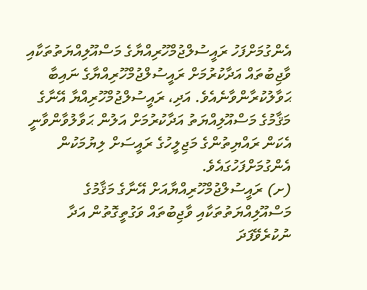އެންގުމަށްފަހު ރައީސުލްޖުމްހޫރިއްޔާގެ މަސްއޫލިއްޔަތުތަކާއި ވާޖިބުތައް އަދާކުރުމަށް ރައީސުލްޖުމްހޫރިއްޔާގެ ނައިބާ ޙަވާލުކުރާންވާނެއެވެ. އަދި، ރައީސުލްޖުމްހޫރިއްޔާ އޭނާގެ މަޤާމުގެ މަސްއޫލިއްޔަތު އަދާކުރުމަށް އަލުން ޙަވާލުވާންވާނީ އެކަން ރައްޔިތުންގެ މަޖިލީހުގެ ރައީސަށް ލިޔުމަކުން އެންގުމަށްފަހުގައެވެ.
(ށ) ރައީސުލްޖުމްހޫރިއްޔާއަށް އޭނާގެ މަޤާމުގެ މަސްއޫލިއްޔަތުތަކާއި ވާޖިބުތައް ވަގުތީގޮތުން އަދާ ނުކުރެވޭފަދަ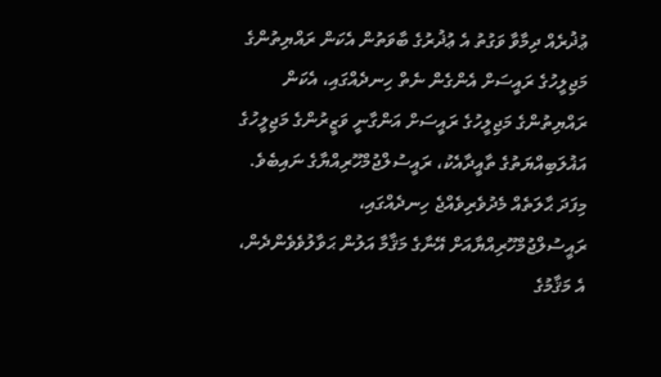ޢުޛުރެއް ދިމާވާ ވަގުތު އެ ޢުޛުރުގެ ބާވަތުން އެކަން ރައްޔިތުންގެ މަޖިލީހުގެ ރައީސަށް އެންގެން ނެތް ހިނދެއްގައި، އެކަން ރައްޔިތުންގެ މަޖިލީހުގެ ރައީސަށް އަންގާނީ ވަޒީރުންގެ މަޖިލީހުގެ އަޣުލަބިއްޔަތުގެ ތާއީދާއެކު، ރައީސުލްޖުމްހޫރިއްޔާގެ ނައިބެވެ. މިފަދަ ޙާލަތެއް މެދުވެރިވެއްޖެ ހިނދެއްގައި، ރައީސުލްޖުމްހޫރިއްޔާއަށް އޭނާގެ މަޤާމާ އަލުން ޙަވާލުވެވެންދެން، އެ މަޤާމުގެ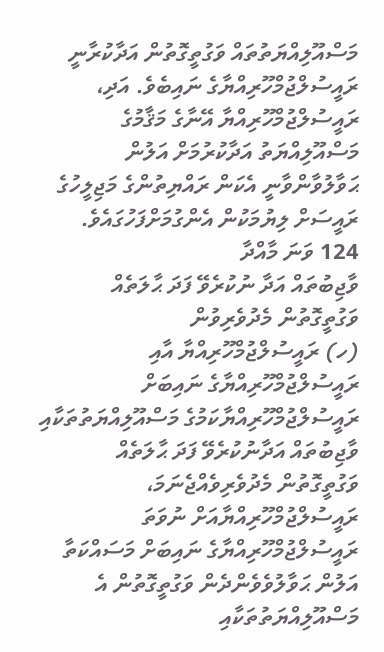މަސްއޫލިއްޔަތުތައް ވަގުތީގޮތުން އަދާކުރާނީ ރައީސުލްޖުމްހޫރިއްޔާގެ ނައިބެވެ. އަދި، ރައީސުލްޖުމްހޫރިއްޔާ އޭނާގެ މަޤާމުގެ މަސްއޫލިއްޔަތު އަދާކުރުމަށް އަލުން ޙަވާލުވާންވާނީ އެކަން ރައްޔިތުންގެ މަޖިލީހުގެ ރައީސަށް ލިޔުމަކުން އެންގުމަށްފަހުގައެވެ.
124 ވަނަ މާއްދާ
ވާޖިބުތައް އަދާ ނުކުރެވޭ ފަދަ ޙާލަތެއް ވަގުތީގޮތުން މެދުވެރިވުން
(ހ) ރައީސުލްޖުމްހޫރިއްޔާ އާއި ރައީސުލްޖުމްހޫރިއްޔާގެ ނައިބަށް ރައީސުލްޖުމްހޫރިއްޔާކަމުގެ މަސްއޫލިއްޔަތުތަކާއި ވާޖިބުތައް އަދާނުކުރެވޭ ފަދަ ޙާލަތެއް ވަގުތީގޮތުން މެދުވެރިވެއްޖެނަމަ، ރައީސުލްޖުމްހޫރިއްޔާއަށް ނުވަތަ ރައީސުލްޖުމްހޫރިއްޔާގެ ނައިބަށް މަސައްކަތާ އަލުން ޙަވާލުވެވެންދެން ވަގުތީގޮތުން އެ މަސްއޫލިއްޔަތުތަކާއި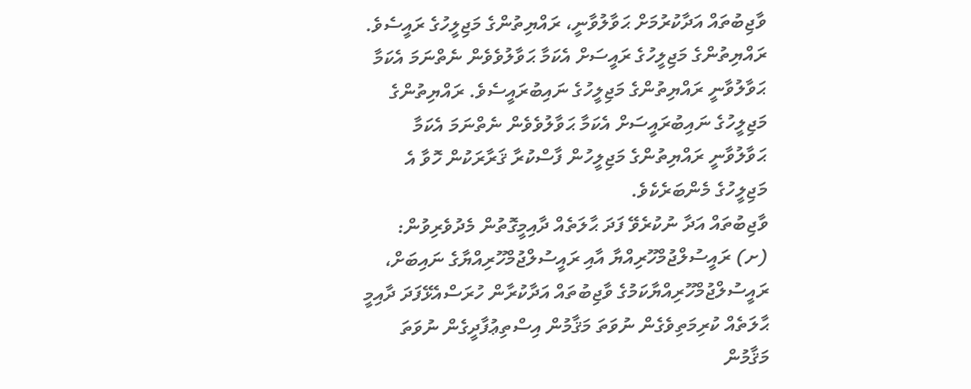ވާޖިބުތައް އަދާކުރުމަށް ޙަވާލުވާނީ، ރައްޔިތުންގެ މަޖިލީހުގެ ރައީސެވެ. ރައްޔިތުންގެ މަޖިލީހުގެ ރައީސަށް އެކަމާ ޙަވާލުވެވެން ނެތްނަމަ އެކަމާ ޙަވާލުވާނީ ރައްޔިތުންގެ މަޖިލީހުގެ ނައިބުރައީސެވެ. ރައްޔިތުންގެ މަޖިލީހުގެ ނައިބުރައީސަށް އެކަމާ ޙަވާލުވެވެން ނެތްނަމަ އެކަމާ ޙަވާލުވާނީ ރައްޔިތުންގެ މަޖިލީހުން ފާސްކުރާ ޤަރާރަކުން ހޮވާ އެ މަޖިލީހުގެ މެންބަރެކެވެ.
ވާޖިބުތައް އަދާ ނުކުރެވޭ ފަދަ ޙާލަތެއް ދާއިމީގޮތުން މެދުވެރިވުން:
(ށ) ރައީސުލްޖުމްހޫރިއްޔާ އާއި ރައީސުލްޖުމްހޫރިއްޔާގެ ނައިބަށް، ރައީސުލްޖުމްހޫރިއްޔާކަމުގެ ވާޖިބުތައް އަދާކުރާން ހުރަސްއެޅޭފަދަ ދާއިމީ ޙާލަތެއް ކުރިމަތިވެގެން ނުވަތަ މަޤާމުން އިސްތިޢުފާދީގެން ނުވަތަ މަޤާމުން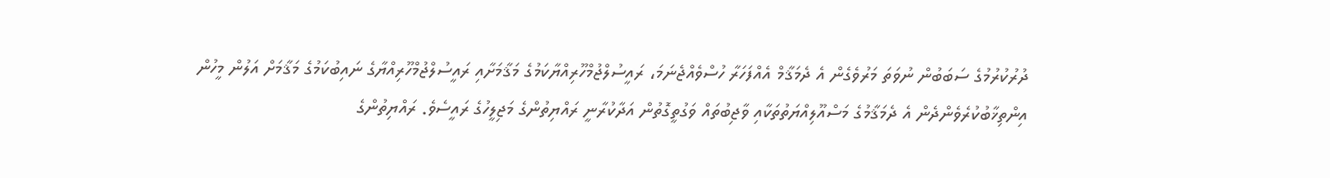ދުރުކުރުމުގެ ސަބަބުން ނުވަތަ މަރުވެގެން އެ ދެމަޤާމް އެއްފަހަރާ ހުސްވެއްޖެނަމަ، ރައީސުލްޖުމްހޫރިއްޔާކަމުގެ މަޤާމަށާއި ރައީސުލްޖުމްހޫރިއްޔާގެ ނައިބުކަމުގެ މަޤާމަށް އަލުން މީހުން އިންތިޚާބުކުރެވެންދެން އެ ދެމަޤާމުގެ މަސްއޫލިއްޔަތުތަކާއި ވާޖިބުތައް ވަގުތީގޮތުން އަދާކުރާނީ ރައްޔިތުންގެ މަޖިލީހުގެ ރައީސެވެ. ރައްޔިތުންގެ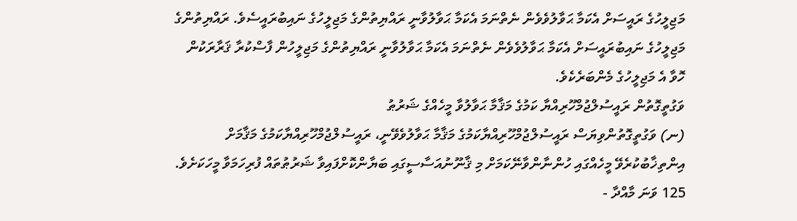މަޖިލީހުގެ ރައީސަށް އެކަމާ ޙަވާލުވެވެން ނެތްނަމަ އެކަމާ ޙަވާލުވާނީ ރައްޔިތުންގެ މަޖިލީހުގެ ނައިބުރައީސެވެ. ރައްޔިތުންގެ މަޖިލީހުގެ ނައިބުރައީސަށް އެކަމާ ޙަވާލުވެވެން ނެތްނަމަ އެކަމާ ޙަވާލުވާނީ ރައްޔިތުންގެ މަޖިލީހުން ފާސްކުރާ ޤަރާރަކުން ހޮވާ އެ މަޖިލީހުގެ މެންބަރެކެވެ.
ވަގުތީގޮތުން ރައީސުލްޖުމްހޫރިއްޔާ ކަމުގެ މަޤާމާ ޙަވާލުވާ މީހެއްގެ ޝަރުޠު
(ނ) ވަގުތީގޮތުންވިޔަސް ރައީސުލްޖުމްހޫރިއްޔާކަމުގެ މަޤާމާ ޙަވާލުވެވޭނީ، ރައީސުލްޖުމްހޫރިއްޔާކަމުގެ މަޤާމަށް އިންތިޚާބުކުރެވޭ މީހެއްގައި ހުންނާންވާނޭކަމަށް މި ޤާނޫނުއަސާސީގައި ބަޔާންކޮށްފައިވާ ޝަރުޠުތައް ފުރިހަމަވާ މީހަކަށެވެ.
125 ވަނަ މާއްދާ -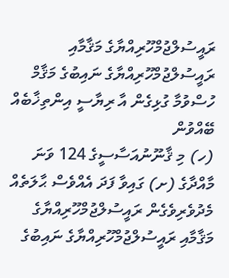ރައީސުލްޖުމްހޫރިއްޔާގެ މަޤާމާއި ރައީސުލްޖުމްހޫރިއްޔާގެ ނައިބުގެ މަޤާމް ހުސްވުމާ ގުޅިގެން އާ ރިޔާސީ އިންތިޚާބެއް ބޭއްވުން
(ހ) މި ޤާނޫނުއަސާސީގެ 124 ވަނަ މާއްދާގެ (ށ) ގައިވާ ފަދަ އެއްވެސް ޙާލަތެއް މެދުވެރިވެގެން ރައީސުލްޖުމްހޫރިއްޔާގެ މަޤާމާއި ރައީސުލްޖުމްހޫރިއްޔާގެ ނައިބުގެ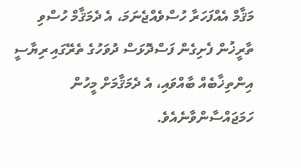މަޤާމް އެއްފަހަރާ ހުސްވެއްޖެނަމަ، އެ ދެމަޤާމް ހުސްވި ތާރީޚުން ފެށިގެން ފަސްދޮޅަސް ދުވަހުގެ ތެރޭގައި ރިޔާސީ އިންތިޚާބެއް ބާއްވައި، އެ ދެމަޤާމަށް މީހުން ހަމަޖައްސާންވާނެއެވެ.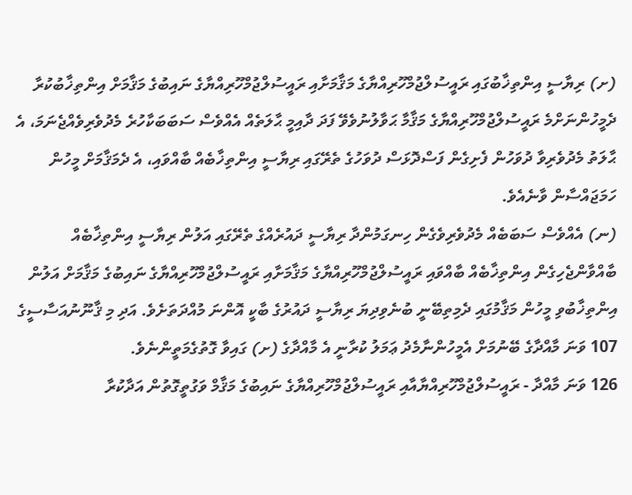(ށ) ރިޔާސީ އިންތިޚާބުގައި ރައީސުލްޖުމްހޫރިއްޔާގެ މަޤާމަށާއި ރައީސުލްޖުމްހޫރިއްޔާގެ ނައިބުގެ މަޤާމަށް އިންތިޚާބުކުރާ ދެމީހުންނަށްމެ ރައީސުލްޖުމްހޫރިއްޔާގެ މަޤާމާ ޙަވާލުނުވެވޭ ފަދަ ދާއިމީ ޙާލަތެއް އެއްވެސް ސަބަބަކާހުރެ މެދުވެރިވެއްޖެނަމަ، އެ ޙާލަތު މެދުވެރިވާ ދުވަހުން ފެށިގެން ފަސްދޮޅަސް ދުވަހުގެ ތެރޭގައި ރިޔާސީ އިންތިޚާބެއް ބާއްވައި، އެ ދެމަޤާމަށް މީހުން ހަމަޖައްސާން ވާނެއެވެ.
(ނ) އެއްވެސް ސަބަބެއް މެދުވެރިވެގެން ހިނގަމުންދާ ރިޔާސީ ދައުރެއްގެ ތެރޭގައި އަލުން ރިޔާސީ އިންތިޚާބެއް ބާއްވާންޖެހިގެން އިންތިޚާބެއް ބާއްވައި ރައީސުލްޖުމްހޫރިއްޔާގެ މަޤާމަށާއި ރައީސުލްޖުމްހޫރިއްޔާގެ ނައިބުގެ މަޤާމަށް އަލުން އިންތިޚާބުވި މީހުން މަޤާމުގައި ދެމިތިބޭނީ ބުނެވިދިޔަ ރިޔާސީ ދައުރުގެ ބާކީ އޮންނަ މުއްދަތަށެވެ. އަދި މި ޤާނޫނުއަސާސީގެ 107 ވަނަ މާއްދާގެ ބޭނުމަށް އެމީހުންނާމެދު ޢަމަލު ކުރާނީ އެ މާއްދާގެ (ށ) ގައިވާ ގޮތުގެމަތީންނެވެ.
126 ވަނަ މާއްދާ - ރައީސުލްޖުމްހޫރިއްޔާއާއި ރައީސުލްޖުމްހޫރިއްޔާގެ ނައިބުގެ މަޤާމް ވަގުތީގޮތުން އަދާކުރާ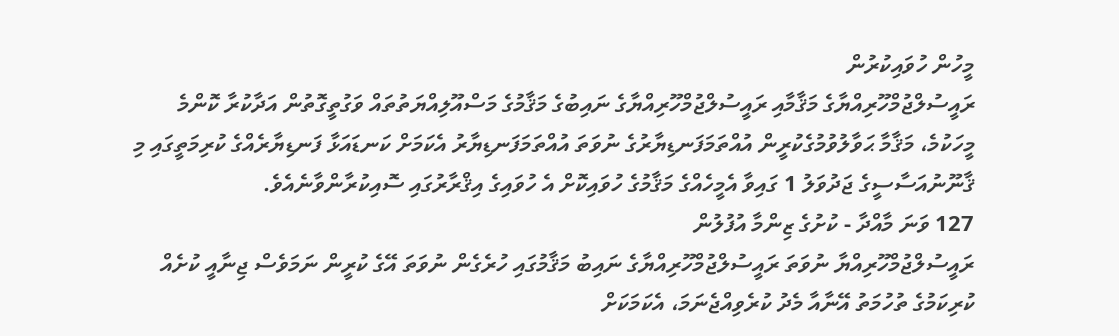މީހުން ހުވައިކުރުން
ރައީސުލްޖުމްހޫރިއްޔާގެ މަޤާމާއި ރައީސުލްޖުމްހޫރިއްޔާގެ ނައިބުގެ މަޤާމުގެ މަސްއޫލިއްޔަތުތައް ވަގުތީގޮތުން އަދާކުރާ ކޮންމެ މީހަކުމެ، މަޤާމާ ޙަވާލުވުމުގެކުރީން އުއްތަމަފަނޑިޔާރުގެ ނުވަތަ އުއްތަމަފަނޑިޔާރު އެކަމަށް ކަނޑައަޅާ ފަނޑިޔާރެއްގެ ކުރިމަތީގައި މި ޤާނޫނުއަސާސީގެ ޖަދުވަލު 1 ގައިވާ އެމީހެއްގެ މަޤާމުގެ ހުވައިކޮށް އެ ހުވައިގެ އިޤްރާރުގައި ސޮއިކުރާންވާނެއެވެ.
127 ވަނަ މާއްދާ - ކުށުގެ ޒިންމާ އުފުލުން
ރައީސުލްޖުމްހޫރިއްޔާ ނުވަތަ ރައީސުލްޖުމްހޫރިއްޔާގެ ނައިބު މަޤާމުގައި ހުރެގެން ނުވަތަ އޭގެ ކުރީން ނަމަވެސް ޖިނާއީ ކުށެއް ކުރިކަމުގެ ތުހުމަތު އޭނާއާ މެދު ކުރެވިއްޖެނަމަ، އެކަމަކަށް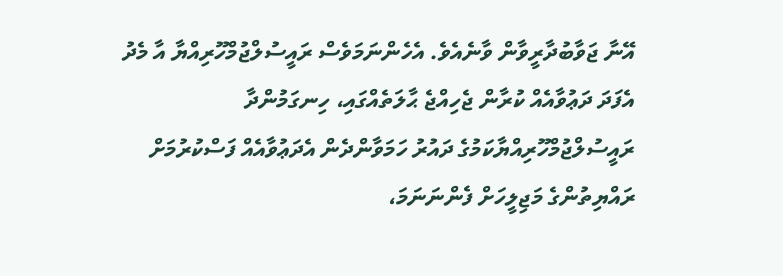އޭނާ ޖަވާބުދާރީވާން ވާނެއެވެ. އެހެންނަމަވެސް ރައީސުލްޖުމްހޫރިއްޔާ އާ މެދު އެފަދަ ދަޢުވާއެއް ކުރާން ޖެހިއްޖެ ޙާލަތެއްގައި، ހިނގަމުންދާ ރައީސުލްޖުމްހޫރިއްޔާކަމުގެ ދައުރު ހަމަވާންދެން އެދަޢުވާއެއް ފަސްކުރުމަށް ރައްޔިތުންގެ މަޖިލީހަށް ފެންނަނަމަ،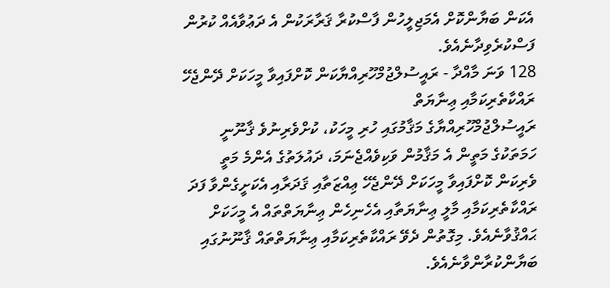އެކަން ބަޔާންކޮށް އެމަޖިލީހުން ފާސްކުރާ ޤަރާރަކުން އެ ދަޢުވާއެއް ކުރުން ފަސްކުރެވިދާނެއެވެ.
128 ވަނަ މާއްދާ - ރައީސުލްޖުމްހޫރިއްޔާކަން ކޮށްފައިވާ މީހަކަށް ދޭންޖެހޭ ރައްކާތެރިކަމާއި ޢިނާޔަތް
ރައީސުލްޖުމްހޫރިއްޔާގެ މަޤާމުގައި ހުރި މީހަކު، ކުށްވެރިނުވެ ޤާނޫނީ ހަމަތަކުގެ މަތީން އެ މަޤާމުން ވަކިވެއްޖެނަމަ، ދައުލަތުގެ އެންމެ މަތީ ވެރިކަން ކޮށްފައިވާ މީހަކަށް ދޭންޖެހޭ ޢިއްޒަތާއި ޤަދަރާއި އެކަށީގެންވާ ފަދަ ރައްކާތެރިކަމާއި މާލީ ޢިނާޔަތާއި އެހެނިހެން ޢިނާޔަތްތައް އެ މީހަކަށް ޙައްޤުވާނެއެވެ. މިގޮތުން ދެވޭ ރައްކާތެރިކަމާއި ޢިނާޔަތްތައް ޤާނޫނުގައި ބަޔާންކުރާންވާނެއެވެ.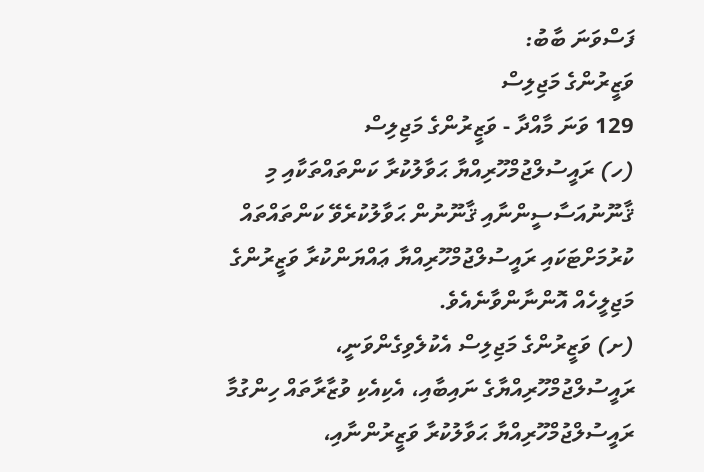ފަސްވަނަ ބާބު:
ވަޒީރުންގެ މަޖިލިސް
129 ވަނަ މާއްދާ - ވަޒީރުންގެ މަޖިލިސް
(ހ) ރައީސުލްޖުމްހޫރިއްޔާ ޙަވާލުކުރާ ކަންތައްތަކާއި މި ޤާނޫނުއަސާސީންނާއި ޤާނޫނުން ޙަވާލުކުރެވޭ ކަންތައްތައް ކުރުމަށްޓަކައި ރައީސުލްޖުމްހޫރިއްޔާ ޢައްޔަންކުރާ ވަޒީރުންގެ މަޖިލީހެއް އޮންނާންވާނެއެވެ.
(ށ) ވަޒީރުންގެ މަޖިލިސް އެކުލެވިގެންވަނީ، ރައީސުލްޖުމްހޫރިއްޔާގެ ނައިބާއި، އެކިއެކި ވުޒާރާތައް ހިންގުމާ ރައީސުލްޖުމްހޫރިއްޔާ ޙަވާލުކުރާ ވަޒީރުންނާއި،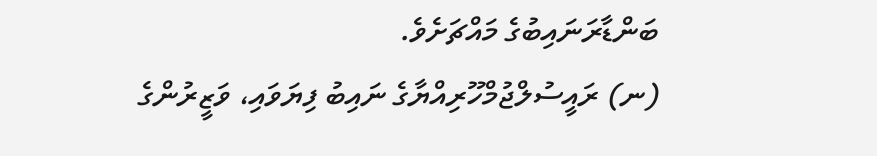ބަންޑާރަނައިބުގެ މައްޗަށެވެ.
(ނ) ރައީސުލްޖުމްހޫރިއްޔާގެ ނައިބު ފިޔަވައި، ވަޒީރުންގެ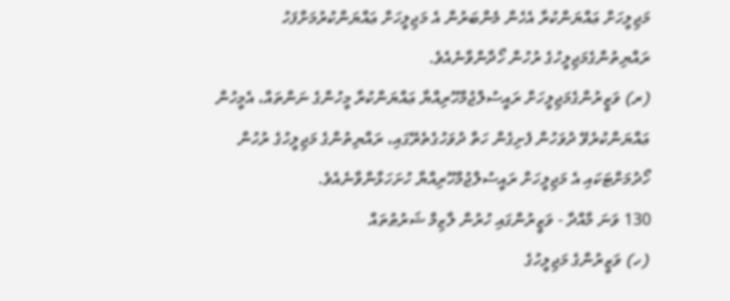މަޖިލީހަށް ޢައްޔަންކުރާ އެހެން މެންބަރުން އެ މަޖިލީހަށް ޢައްޔަންކުރުމަށްފަހު ރައްޔިތުންގެމަޖިލީހުގެ ރުހުން ހޯދާންވާނެއެވެ.
(ރ) ވަޒީރުންގެމަޖިލީހަށް ރައީސުލްޖުމްހޫރިއްޔާ ޢައްޔަންކުރާ މީހުންގެ ނަންތައް، އެމީހުން ޢައްޔަންކުރެވޭ ދުވަހުން ފެށިގެން ހަތް ދުވަހުގެތެރޭގައި، ރައްޔިތުންގެ މަޖިލީހުގެ ރުހުން ހޯދުމަށްޓަކައި އެ މަޖިލީހަށް ރައީސުލްޖުމްހޫރިއްޔާ ހުށަހަޅާންވާނެއެވެ.
130 ވަނަ މާއްދާ - ވަޒީރުންގައި ހުރުން ލާޒިމް ޝަރުޠުތައް
(ހ) ވަޒީރުންގެ މަޖިލީހުގެ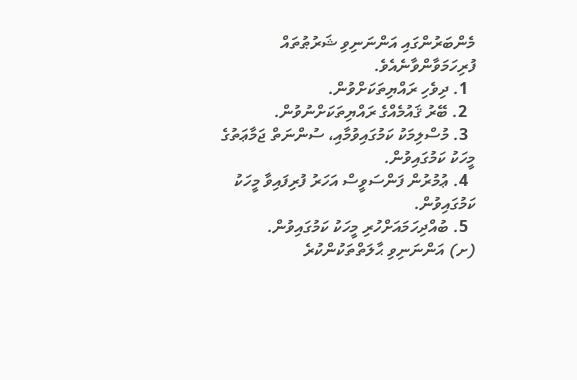މެންބަރުންގައި އަންނަނިވި ޝަރުޠުތައް ފުރިހަމަވާންވާނެއެވެ.
  1. ދިވެހި ރައްޔިތަކަށްވުން.
  2. ބޭރު ޤައުމެއްގެ ރައްޔިތަކަށްނުވުން.
  3. މުސްލިމަކު ކަމުގައިވުމާއި، ސުންނަތް ޖަމާޢަތުގެ މީހަކު ކަމުގައިވުން.
  4. ޢުމުރުން ފަންސަވީސް އަހަރު ފުރިފައިވާ މީހަކު ކަމުގައިވުން.
  5. ބުއްދިހަމައަށްހުރި މީހަކު ކަމުގައިވުން.
(ށ) އަންނަނިވި ޙާލަތްތަކުންކުރެ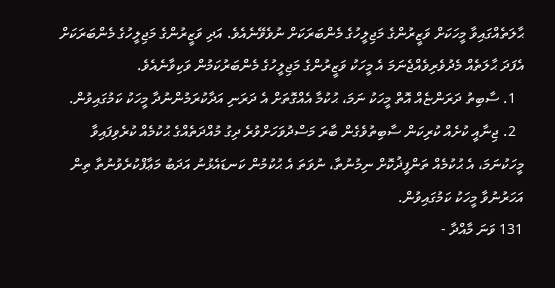ޙާލަތެއްގައިވާ މީހަކަށް ވަޒީރުންގެ މަޖިލީހުގެ މެންބަރަކަށް ނުވެވޭނެއެވެ. އަދި ވަޒީރުންގެ މަޖިލީހުގެ މެންބަރަކަށް އެފަދަ ޙާލަތެއް މެދުވެރިވެއްޖެނަމަ އެ މީހަކު ވަޒީރުންގެ މަޖިލީހުގެ މެންބަރުކަމުން ވަކިވާނެއެވެ.
  1. ސާބިތު ދަރަންޏެއް އޮތް މީހަކު ނަމަ، ޙުކުމާ އެއްގޮތަށް އެ ދަރަނި އަދާކުރަމުންނުދާ މީހަކު ކަމުގައިވުން.
  2. ޖިނާއީ ކުށެއް ކުރިކަން ސާބިތުވެގެން ބާރަ މަސްދުވަހަށްވުރެ ދިގު މުއްދަތެއްގެ ޙުކުމެއް ކުރެވިފައިވާ މީހަކުނަމަ، އެ ޙުކުމެއް ތަންފީޛުކޮށް ނިމުނުތާ، ނުވަތަ އެ ޙުކުމުން ކަނޑައެޅުނު އަދަބު މަޢާފްކުރެވުނުތާ ތިން އަހަރުނުވާ މީހަކު ކަމުގައިވުން.
131 ވަނަ މާއްދާ -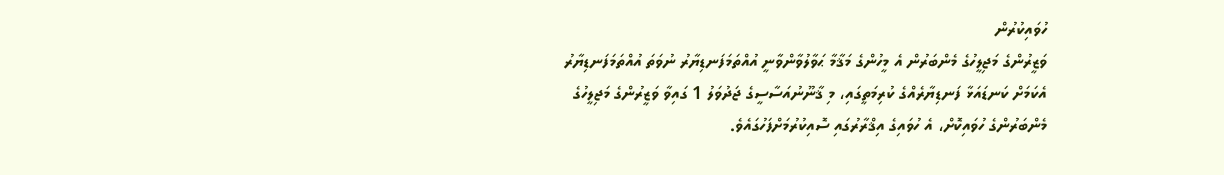ހުވައިކުރުން
ވަޒީރުންގެ މަޖިލީހުގެ މެންބަރުން އެ މީހުންގެ މަޤާމާ ޙަވާލުވާންވާނީ އުއްތަމަފަނޑިޔާރު ނުވަތަ އުއްތަމަފަނޑިޔާރު އެކަމަށް ކަނޑައަޅާ ފަނޑިޔާރެއްގެ ކުރިމަތީގައި، މި ޤާނޫނުއަސާސީގެ ޖަދުވަލު 1 ގައިވާ ވަޒީރުންގެ މަޖިލީހުގެ މެންބަރުންގެ ހުވައިކޮށް، އެ ހުވައިގެ އިޤްރާރުގައި ސޮއިކުރުމަށްފަހުގައެވެ.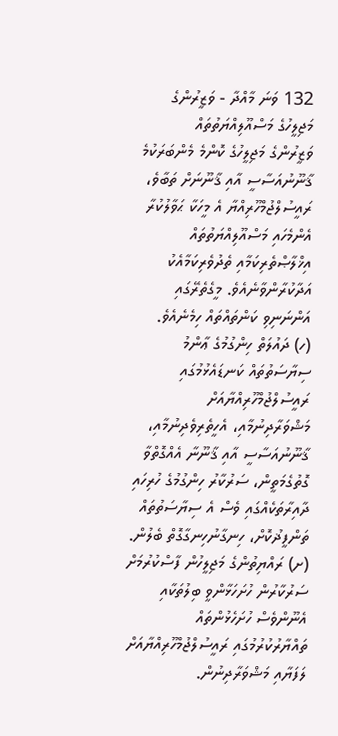132 ވަނަ މާއްދާ - ވަޒީރުންގެ މަޖިލީހުގެ މަސްއޫލިއްޔަތުތައް
ވަޒީރުންގެ މަޖިލީހުގެ ކޮންމެ މެންބަރަކުމެ ޤާނޫނުއަސާސީ އާއި ޤާނޫނަށް ތަބާވެ، ރައީސުލްޖުމްހޫރިއްޔާ އެ މީހަކާ ޙަވާލުކުރާ އެންމެހައި މަސްއޫލިއްޔަތުތައް އިޚްލާޞްތެރިކަމާއި ތެދުވެރިކަމާއެކު އަދާކުރާންވާނެއެވެ. މީގެތެރޭގައި އަންނަނިވި ކަންތައްތައް ހިމެނެއެވެ.
(ހ) ދައުލަތް ހިންގުމުގެ ޢާންމު ސިޔާސަތުތައް ކަނޑައެޅުމުގައި ރައީސުލްޖުމްހޫރިއްޔާއަށް މަޝްވަރާދިނުމާއި، އެހީތެރިވެދިނުމާއި، ޤާނޫނުއަސާސީ އާއި ޤާނޫނާ އެއްގޮތްވާ ގޮތުގެމަތީން، ސަރުކާރު ހިންގުމުގެ ހުރިހައި ދާއިރާތަކެއްގައި ވެސް އެ ސިޔާސަތުތައް ތަންފީޛުކޮށް، ހިނގާނުހިނގާގޮތް ބެލުން.
(ށ) ރައްޔިތުންގެ މަޖިލީހުން ފާސްކުރުމަށް ސަރުކާރުން ހުށަހަޅާންވީ ބިލުތަކާއި އެނޫންވެސް ހުށަހެޅުންތައް ތައްޔާރުކުރުމުގައި ރައީސުލްޖުމްހޫރިއްޔާއަށް ލަފަޔާއި މަޝްވަރާދިނުން.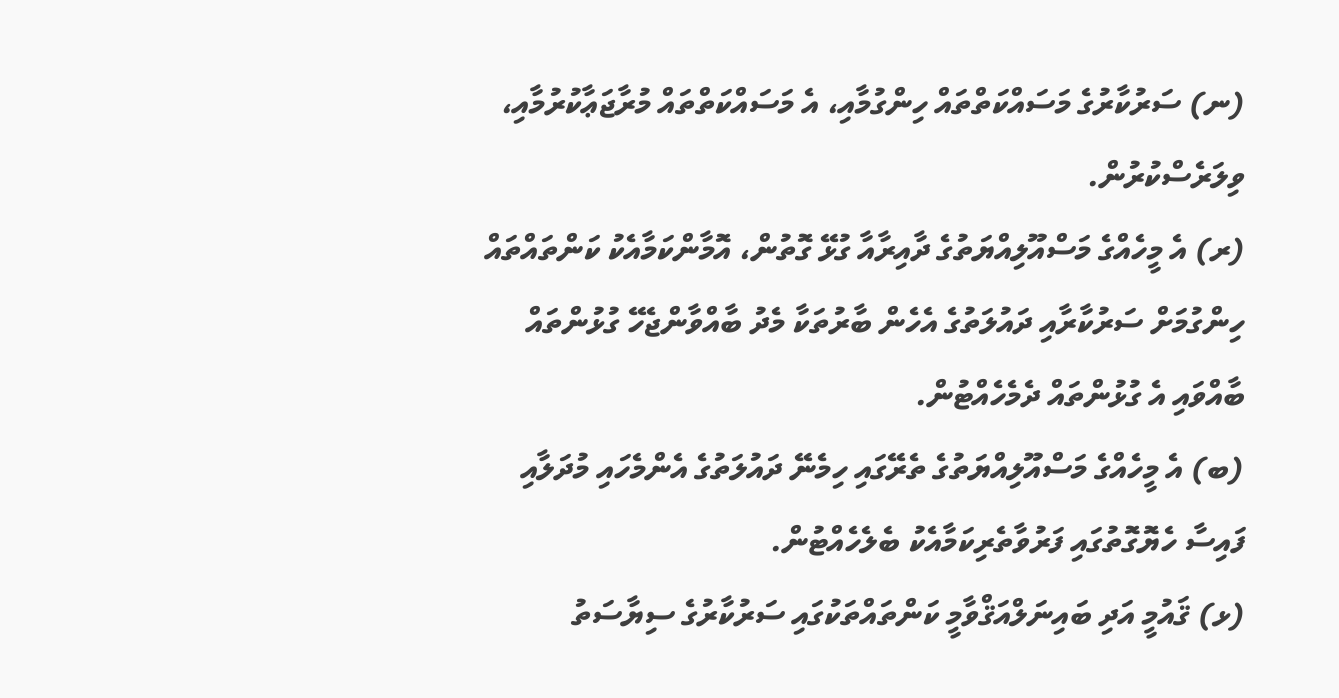(ނ) ސަރުކާރުގެ މަސައްކަތްތައް ހިންގުމާއި، އެ މަސައްކަތްތައް މުރާޖަޢާކުރުމާއި، ވިލަރެސްކުރުން.
(ރ) އެ މީހެއްގެ މަސްއޫލިއްޔަތުގެ ދާއިރާއާ ގުޅޭ ގޮތުން، އޮމާންކަމާއެކު ކަންތައްތައް ހިންގުމަށް ސަރުކާރާއި ދައުލަތުގެ އެހެން ބާރުތަކާ މެދު ބާއްވާންޖެހޭ ގުޅުންތައް ބާއްވައި އެ ގުޅުންތައް ދެމެހެއްޓުން.
(ބ) އެ މީހެއްގެ މަސްއޫލިއްޔަތުގެ ތެރޭގައި ހިމެނޭ ދައުލަތުގެ އެންމެހައި މުދަލާއި ފައިސާ ހެޔޮގޮތުގައި ފަރުވާތެރިކަމާއެކު ބެލެހެއްޓުން.
(ޅ) ޤައުމީ އަދި ބައިނަލްއަޤްވާމީ ކަންތައްތަކުގައި ސަރުކާރުގެ ސިޔާސަތު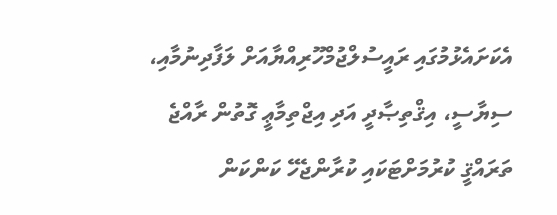އެކަށައެޅުމުގައި ރައީސުލްޖުމްހޫރިއްޔާއަށް ލަފާދިނުމާއި، ސިޔާސީ، އިޤްތިޞާދީ އަދި އިޖްތިމާޢީ ގޮތުން ރާއްޖެ ތަރައްޤީ ކުރުމަށްޓަކައި ކުރާންޖެހޭ ކަންކަން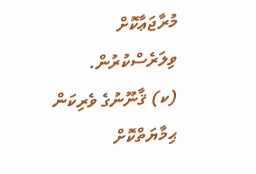މުރާޖަޢާކޮށް ވިލަރެސްކުރުން.
(ކ) ޤާނޫނުގެ ވެރިކަން ޙިމާޔަތްކޮށް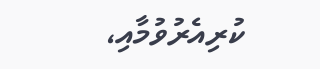ކުރިއެރުވުމާއި،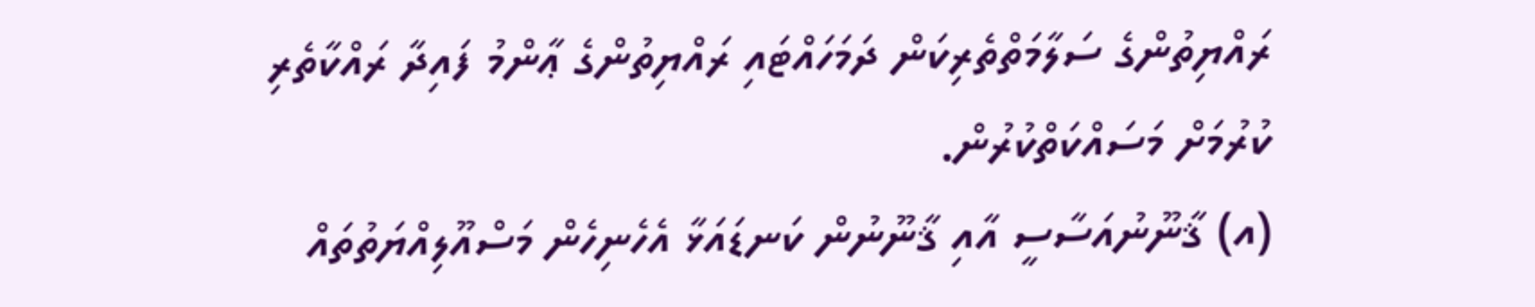ރައްޔިތުންގެ ސަލާމަތްތެރިކަން ދަމަހައްޓައި ރައްޔިތުންގެ ޢާންމު ފައިދާ ރައްކާތެރި ކުރުމަށް މަސައްކަތްކުރުން.
(އ) ޤާނޫނުއަސާސީ އާއި ޤާނޫނުން ކަނޑައަޅާ އެހެނިހެން މަސްއޫލިއްޔަތުތައް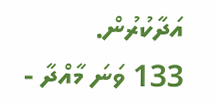އަދާކުރުން.
133 ވަނަ މާއްދާ -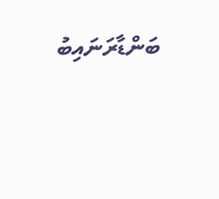ބަންޑާރަނައިބު